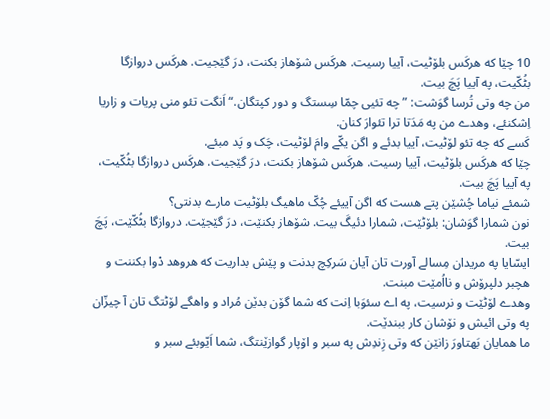10 چێا که هرکَس بلۆٹیت، آییا رسیت. هرکَس شۆهاز بکنت، درَ گێجیت. هرکَس دروازگا بٹُکّیت، په آییا پَچَ بیت.
من چه وتی تُرسا گوَشت: ”چه تئیی چمّا سِستگ و دور کپتگان.“ اَنگت تئو منی پریات و زاریا اِشکنئے، وهدے من په مَدَتا ترا تئوارَ کنان.
کَسے که چه تئو لۆٹیت، آییا بدئے و اگن یکّے وامَ لۆٹیت، چَک و پَد مبئے.
چێا که هرکَس بلۆٹیت، آییا رسیت. هرکَس شۆهاز بکنت، درَ گێجیت. هرکَس دروازگا بٹُکّیت، په آییا پَچَ بیت.
شمئے نیاما چُشێن پتے هست که اگن آییئے چُکّ ماهیگ بلۆٹیت مارے بدنتی؟
نون شمارا گوَشان: بلۆٹێت، شمارا دئیگَ بیت. شۆهاز بکنێت، درَ گێجێت. دروازگا بٹُکّێت، پَچَ بیت.
ایسّایا په مریدان مِسالے آورت تان آیان سَرکِچ بدنت و پێش بداریت که هروهد دْوا بکننت و هچبر دلپرۆش و نااُمێت مبنت.
وهدے لۆٹێت و نرسیت، په اے سئوَبا اِنت که شما گۆن بدێن مُراد و واهگے لۆٹتگ تان آ چیزّان په وتی ائیش و نۆشان کار ببندێت.
ما همایان بَهتاورَ زانێن که وتی زِندِش په سبر و اۆپار گوازێنتگ، شما اَیّوبئے سبر و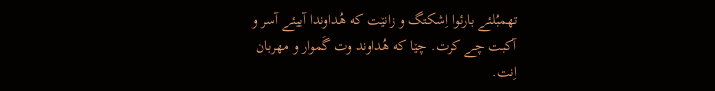تهمبُلئے بارئوا اِشکتگ و زانێت که هُداوندا آییئے آسر و آکبت چے کرت. چێا که هُداوند وت گَموار و مهربان اِنت.